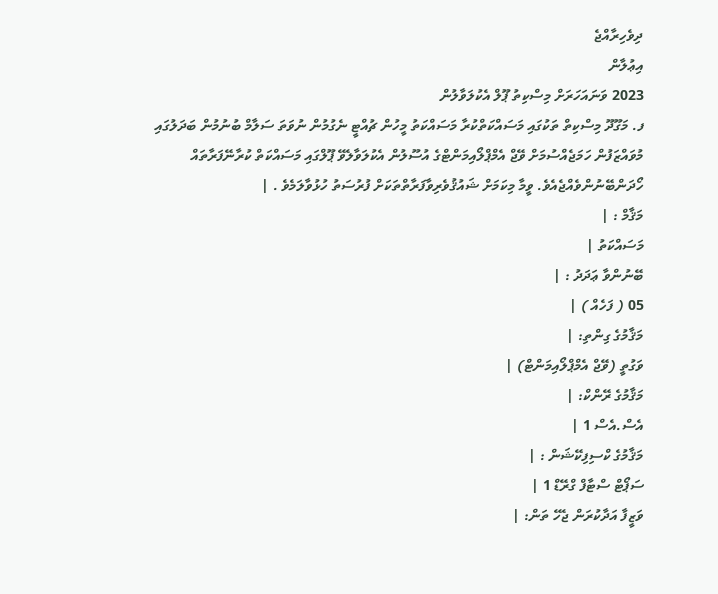ދިވެހިރާއްޖެ
އިޢުލާން
2023 ވަނައަހަރަށް މިސްކިތު ޕޫލް އެކުލަވާލުން
ފ. މަގޫދޫ މިސްކިތް ތަކުގައި މަސައްކަތްކުރާ މަސައްކަތު މީހުން ޗުއްޓީ ނެގުމުން ނުވަތަ ސަލާމް ބުނުމުން ބަދަލުގައި މުވައްޒަފުން ހަމަޖެއްސުމަށް ވޭޖް އެމްޕްލޯއިމަންޓްގެ އުސޫލުން އެކުލަވާލެވޭ ޕޫލްގައި މަސައްކަތް ކުރާނޭފަރާތައް ހޯދަންބޭނުންވެއްޖެއެވެ. ވީމާ މިކަމަށް ޝައުޤުވެރިވާފަރާތްތަކަށް ފުރުސަތު ހުޅުވާލަމެވެ . |
މަޤާމް : |
މަސައްކަތު |
ބޭނުންވާ ޢަދަދު : |
05 ( ފަހެއް ) |
މަޤާމުގެ ގިންތި: |
ވަގުތީ (ވޭޖް އެމްޕްލޯއިމަންޓް) |
މަޤާމުގެ ރޭންކް: |
އެސް.އެސް 1 |
މަޤާމުގެ ކްސިފިކޭޝަން : |
ސަޕޯޓް ސްޓާފް ގްރޭޑް 1 |
ވަޒީފާ އަދާކުރަން ޖެހޭ ތަން: |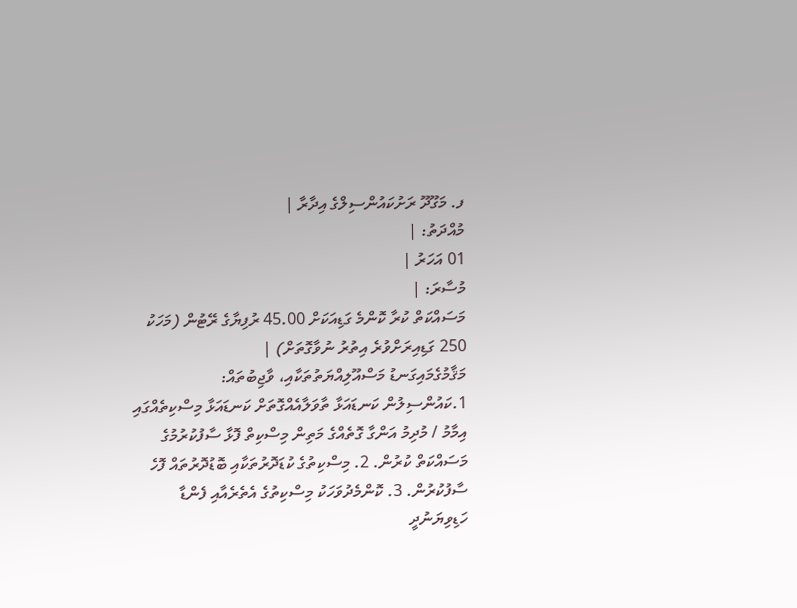ފ. މަގޫދޫ ރަށުކައުންސިލްގެ އިދާރާ |
މުއްދަތު: |
01 އަހަރު |
މުސާރަ: |
މަސައްކަތް ކުރާ ކޮންމެ ގަޑިއަކަށް 45.00 ރުފިޔާގެ ރޭޓުން (މަހަކު 250 ގަޑިއިރަށްވުރެ އިތުރު ނުވާގޮތަށް) |
މަޤާމުގެމައިގަނޑު މަސްއޫލިއްޔަތުތަކާއި، ވާޖިބުތައް:
1.ކައުންސިލުން ކަނޑައަޅާ ތާވަލާއެއްގޮތަށް ކަނޑައަޅާ މިސްކިތެއްގައި އިމާމު / މުދިމު އަންގާ ގޮތެއްގެ މަތިން މިސްކިތް ފޮޅާ ސާފުކުރުމުގެ މަސައްކަތް ކުރުން. 2. މިސްކިތުގެ ކުޑަދޮރުތަކާއި ބޮޑުދޮރުތައް ފޮހެ ސާފުކުރުން. 3. ކޮންމެދުވަހަކު މިސްކިތުގެ އެތެރެއާއި ފެންޑާ ހަޑިވިޔަނުދީ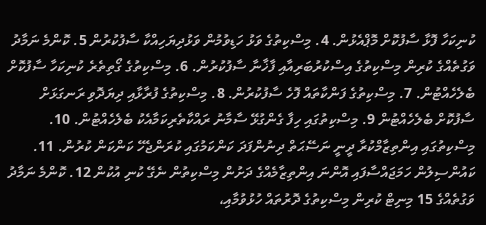ކުނިކަހާ ފޮޅާ ސާފުކޮށް މޮޕްއެޅުން. 4. މިސްކިތުގެ ވަޅު ހަޑިވުމުން ވަޅުދިޔަހިއްކާ ސާފުކުރުން 5. ކޮންމެ ނަމާދު ވަގުތެއްގެ ކުރިން މިސްކިތުގެ އިސްކުރުބަރިއާއި ފާޚާނާ ސާފުކުރުން. 6. މިސްކިތުގެ ގޯތިތެރެ ކުނިކަހާ ސާފުކޮށް ބެލެހެއްޓުން. 7. މިސްކިތުގެ ފަންކާތައް ފޮހެ ސާފުކުރުން. 8. މިސްކިތުގެ ފުރާޅާއި ދިޔަދޮވި ރަނގަޅަށް ސާފުކޮށް ބެލެހެއްޓުން 9. މިސްކިތުގައި ހިފާ ގެންގުޅޭ ސާމާނު ރައްކާތެރިކަމާއެކު ބެލެހެއްޓުން. 10. މިސްކިތުގައި އިންތިޒާމްކުރާ ދީނީ ނަސޭޙަތް ދިނުންފަދަ ކަންކަމުގައި ކުރަންޖެހޭ ކަންކަން ކުރުން. 11. ކައުންސިލުން ހަމަޖައްސާފައި އޮންނަ އިންތިޒާމެއްގެ ދަށުން މިސްކިތުން ނެގޭ ކުނި އުކުން 12. ކޮންމެ ނަމާދު ވަގުތެއްގެ 15 މިނިޓް ކުރިން މިސްކިތުގެ ދޮރުތައް ހުޅުވުމާއި،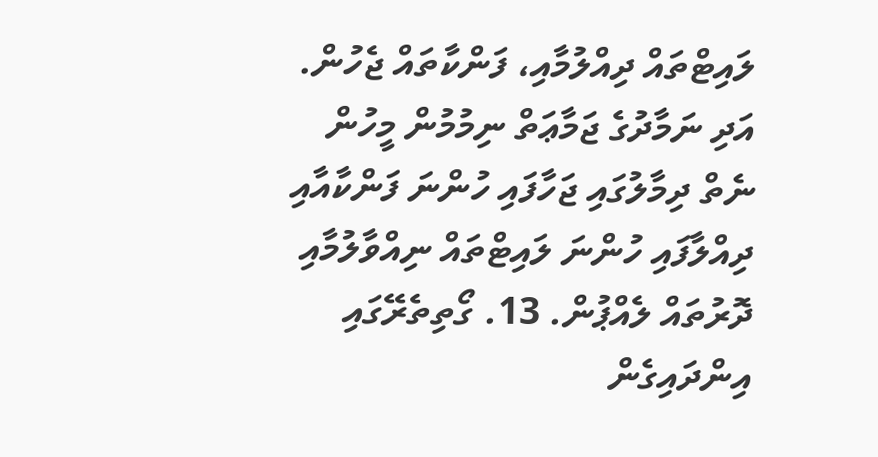ލައިޓްތައް ދިއްލުމާއި، ފަންކާތައް ޖެހުން. އަދި ނަމާދުގެ ޖަމާޢަތް ނިމުމުން މީހުން ނެތް ދިމާލުގައި ޖަހާފައި ހުންނަ ފަންކާއާއި ދިއްލާފައި ހުންނަ ލައިޓްތައް ނިއްވާލުމާއި ދޮރުތައް ލެއްޕުން. 13. ގޯތިތެރޭގައި އިންދައިގެން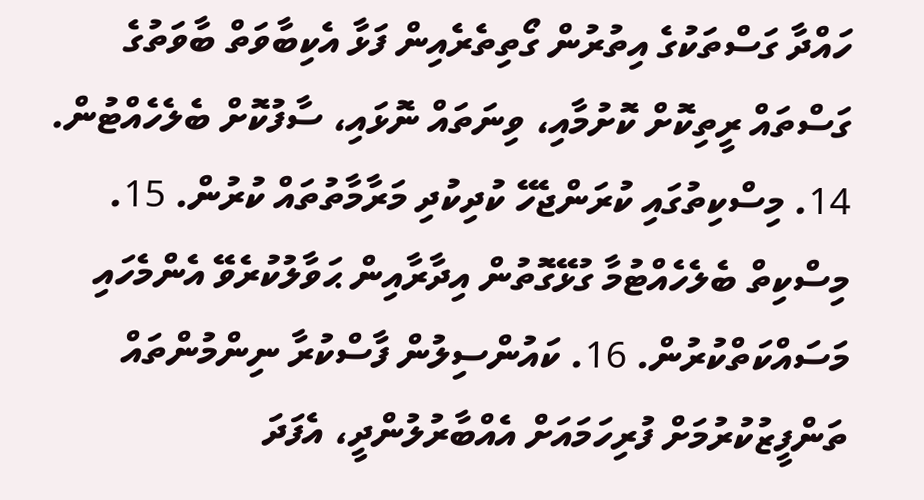ހައްދާ ގަސްތަކުގެ އިތުރުން ގޯތިތެރެއިން ފަޅާ އެކިބާވަތް ބާވަތުގެ ގަސްތައް ރީތިކޮށް ކޮށުމާއި، ވިނަތައް ނޮޅައި، ސާފުކޮށް ބެލެހެއްޓުން. 14. މިސްކިތުގައި ކުރަންޖެހޭ ކުދިކުދި މަރާމާތުތައް ކުރުން. 15. މިސްކިތް ބެލެހެއްޓުމާ ގުޅޭގޮތުން އިދާރާއިން ޙަވާލުކުރެވޭ އެންމެހައި މަސައްކަތްކުރުން. 16. ކައުންސިލުން ފާސްކުރާ ނިންމުންތައް ތަންފީޒުކުރުމަށް ފުރިހަމައަށް އެއްބާރުލުންދީ، އެފަދަ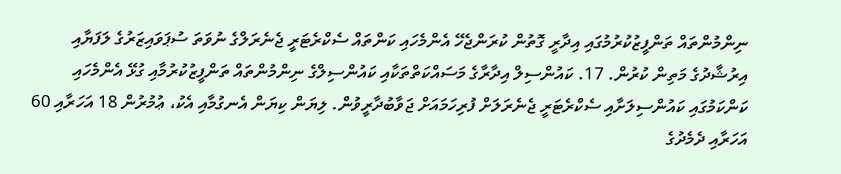ނިންމުންތައް ތަންފީޒުކުރުމުގައި އިދާރީ ގޮތުން ކުރަންޖެހޭ އެންމެހައި ކަންތައް ސެކްރެޓަރީ ޖެނެރަލްގެ ނުވަތަ ސުޕަވައިޒަރުގެ ލަފަޔާއި އިރުޝާދުގެ މަތިން ކުރުން. 17. ކައުންސިލް އިދާރާގެ މަސައްކަތްތަކާއި ކައުންސިލްގެ ނިންމުންތައް ތަންފީޒުކުރުމާއި ގުޅޭ އެންމެހައި ކަންކަމުގައި ކައުންސިލަށާއި ސެކްރެޓަރީ ޖެނެރަލަށް ފުރިހަމައަށް ޖަވާބުދާރީވުން. ލިޔަން ކިޔަން އެނގުމާއި އެކު، ޢުމުރުން 18 އަހަރާއި 60 އަހަރާއި ދެމެދުގެ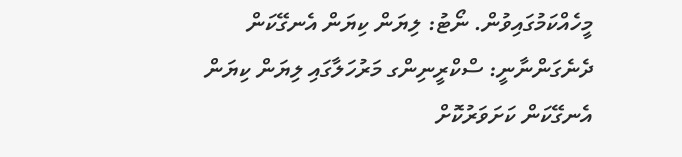މީހެއްކަމުގައިވުން. ނޯޓު: ލިޔަން ކިޔަން އެނގޭކަން ދެނެގަންނާނީ: ސްކްރީނިންގ މަރުހަލާގައި ލިޔަން ކިޔަން އެނގޭކަން ކަށަވަރުކޮށް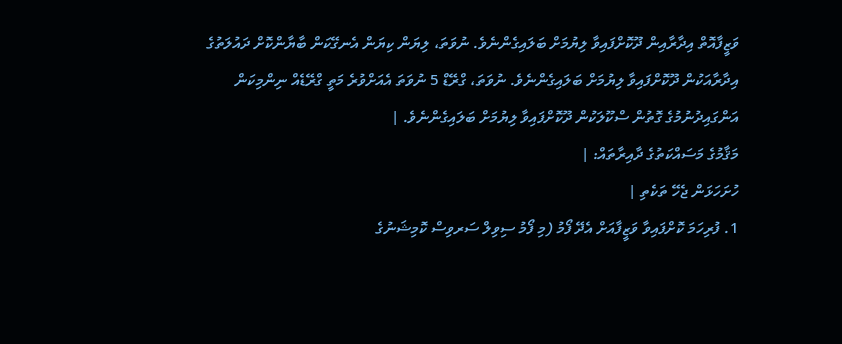ވަޒީފާއޮތް އިދާރާއިން ދޫކޮށްފައިވާ ލިޔުމަށް ބަލައިގެންނެވެ. ނުވަތަ، ލިޔަން ކިޔަން އެނގޭކަން ބާޔާންކޮށް ދައުލަތުގެ އިދާރާއަކުން ދޫކޮށްފައިވާ ލިޔުމަށް ބަލައިގެންނެވެ. ނުވަތަ، ގްރޭޑް 5 ނުވަތަ އެއަށްވުރެ މަތީ ގްރޭޑެއް ނިންމިކަން އަންގައިދުނުމުގެ ގޮތުން ސްކޫލަކުން ދޫކޮށްފައިވާ ލިޔުމަށް ބަލައިގެންނެވެ. |
މަޤާމުގެ މަސައްކަތުގެ ދާއިރާތައް: |
ހުށަހަޅަން ޖެހޭ ތަކެތި |
1. ފުރިހަމަ ކޮށްފައިވާ ވަޒީފާއަށް އެދޭ ފޯމު (މި ފޯމު ސިވިލް ސަރވިސް ކޮމިޝަނުގެ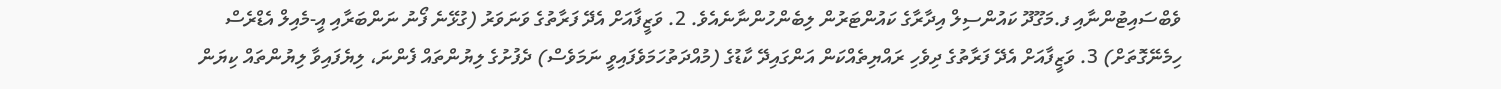ވެބްސައިޓުންނާއި ފ.މަގޫދޫ ކައުންސިލް އިދާރާގެ ކައުންޓަރުން ލިބެންހުންނާނެއެވެ. 2. ވަޒީފާއަށް އެދޭ ފަރާތުގެ ވަނަވަރު (ގުޅޭނެ ފޯނު ނަންބަރާއި އީ-މެއިލް އެޑްރެސް ހިމެނޭގޮތަށް) 3. ވަޒީފާއަށް އެދޭ ފަރާތުގެ ދިވެހި ރައްޔިތެއްކަން އަންގައިދޭ ކާޑުގެ (މުއްދަތުހަމަވެފައިވީ ނަމަވެސް) ދެފުށުގެ ލިޔުންތައް ފެންނަ، ލިޔެފައިވާ ލިޔުންތައް ކިޔަން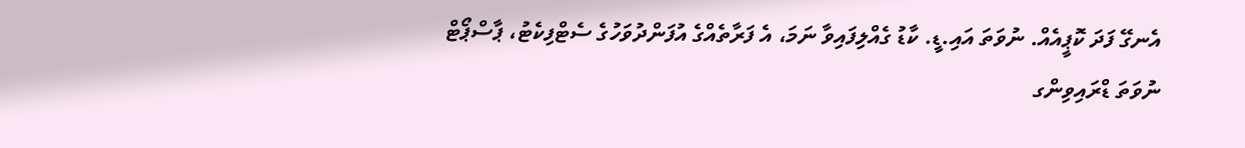އެނގޭ ފަދަ ކޮޕީއެއް. ނުވަތަ އައި.ޑީ. ކާޑު ގެއްލިފައިވާ ނަމަ، އެ ފަރާތެއްގެ އުފަންދުވަހުގެ ސެޓްފިކެޓު، ޕާސްޕޯޓް ނުވަތަ ޑްރައިވިންގ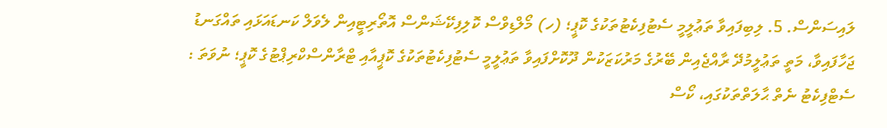ލައިސަންސް. 5. ލިބިފައިވާ ތަޢުލީމީ ސެޓުފިކެޓުތަކުގެ ކޮޕީ؛ (ހ) މޯލްޑިވްސް ކޮލިފިކޭޝަންސް އޮތޯރިޓީއިން ލެވަލް ކަނޑައަޅައި ތައްގަނޑު ޖަހާފައިވާ، މަތީ ތަޢުލީމުދޭ ރާއްޖެއިން ބޭރުގެ މަރުކަޒަކުން ދޫކޮށްފައިވާ ތަޢުލީމީ ސެޓުފިކެޓުތަކުގެ ކޮޕީއާއި ޓްރާންސްކްރިޕްޓުގެ ކޮޕީ؛ ނުވަތަ : ސެޓްފިކެޓު ނެތް ޙާލަތްތަކުގައި، ކޯސް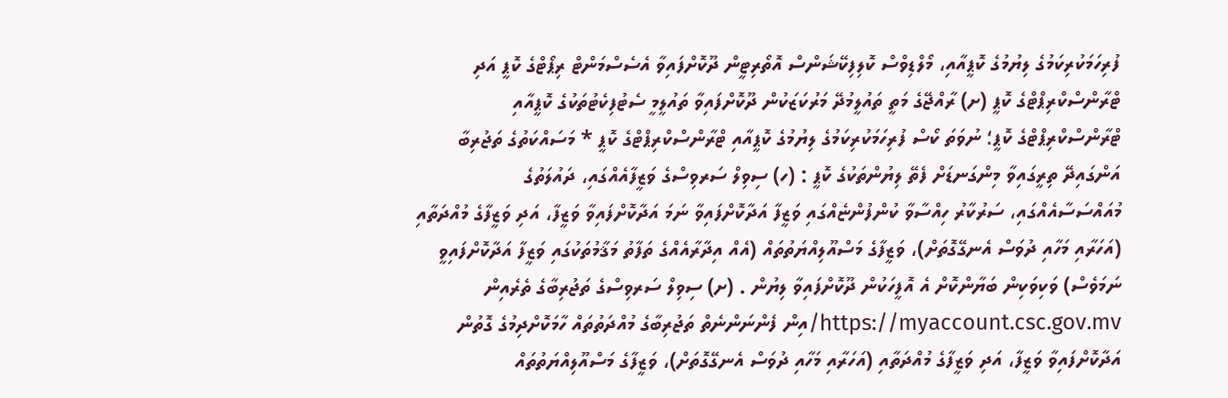ފުރިހަމަކުރިކަމުގެ ލިޔުމުގެ ކޮޕީއާއި، މޯލްޑިވްސް ކޮލިފިކޭޝަންސް އޮތޯރިޓީން ދޫކޮށްފައިވާ އެސެސްމަންޓް ރިޕޯޓްގެ ކޮޕީ އަދި ޓްރާންސްކްރިޕްޓްގެ ކޮޕީ (ށ) ރާއްޖޭގެ މަތީ ތައުލީމުދޭ މަރުކަޒަކުން ދޫކޮށްފައިވާ ތައުލީމީ ސެޓުފިކެޓުތަކުގެ ކޮޕީއާއި ޓްރާންސްކްރިޕްޓްގެ ކޮޕީ؛ ނުވަތަ ކޯސް ފުރިހަމަކުރިކަމުގެ ލިޔުމުގެ ކޮޕީއާއި ޓްރާންސްކްރިޕްޓްގެ ކޮޕީ * މަސައްކަތުގެ ތަޖުރިބާ އަންގައިދޭ ތިރީގައިވާ މިންގަނޑަށް ފެތޭ ލިޔުންތަކުގެ ކޮޕީ : (ހ) ސިވިލް ސަރވިސްގެ ވަޒީފާއެއްގައި، ދައުލަތުގެ މުއައްސަސާއެއްގައި، ސަރުކާރު ހިއްސާވާ ކުންފުންޏެއްގައި ވަޒީފާ އަދާކޮށްފައިވާ ނަމަ އަދާކޮށްފައިވާ ވަޒީފާ، އަދި ވަޒީފާގެ މުއްދަތާއި (އަހަރާއި މަހާއި ދުވަސް އެނގޭގޮތަށް)، ވަޒީފާގެ މަސްއޫލިއްޔަތުތައް (އެއް އިދާރާއެއްގެ ތަފާތު މަޤާމުތަކުގައި ވަޒީފާ އަދާކޮށްފައިވީ ނަމަވެސް) ވަކިވަކިން ބަޔާންކޮށް އެ އޮފީހަކުން ދޫކޮށްފައިވާ ލިޔުން . (ށ) ސިވިލް ސަރވިސްގެ ތަޖުރިބާގެ ތެރެއިން https://myaccount.csc.gov.mv/އިން ފެންނަންނެތް ތަޖުރިބާގެ މުއްދަތުތައް ހާމަކޮށްދިމުގެ ގޮތުން އަދާކޮށްފައިވާ ވަޒީފާ، އަދި ވަޒީފާގެ މުއްދަތާއި (އަހަރާއި މަހާއި ދުވަސް އެނގޭގޮތަށް)، ވަޒީފާގެ މަސްއޫލިއްޔަތުތައް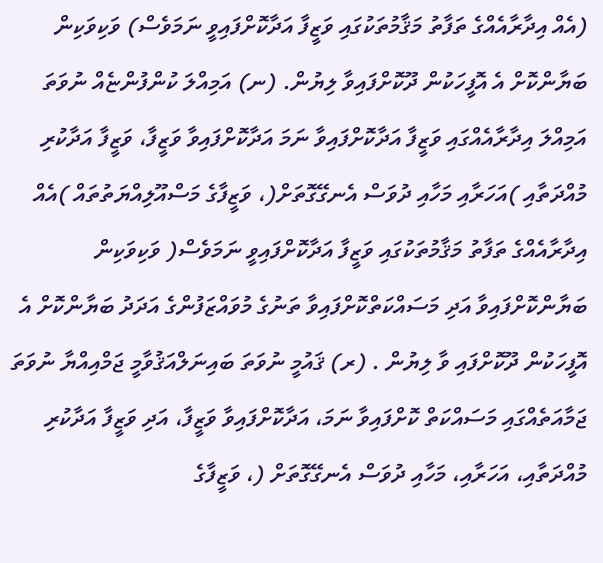(އެއް އިދާރާއެއްގެ ތަފާތު މަޤާމުތަކުގައި ވަޒީފާ އަދާކޮށްފައިވީ ނަމަވެސް) ވަކިވަކިން ބަޔާންކޮށް އެ އޮފީހަކުން ދޫކޮށްފައިވާ ލިޔުން. (ނ) އަމިއްލަ ކުންފުންޏެއް ނުވަތަ އަމިއްލަ އިދާރާއެއްގައި ވަޒީފާ އަދާކޮށްފައިވާ ނަމަ އަދާކޮށްފައިވާ ވަޒީފާ، ވަޒީފާ އަދާކުރި މުއްދަތާއި )އަހަރާއި މަހާއި ދުވަސް އެނގޭގޮތަށް(، ވަޒީފާގެ މަސްއޫލިއްޔަތުތައް )އެއް އިދާރާއެއްގެ ތަފާތު މަޤާމުތަކުގައި ވަޒީފާ އަދާކޮށްފައިވީ ނަމަވެސް( ވަކިވަކިން ބަޔާންކޮށްފައިވާ އަދި މަސައްކަތްކޮށްފައިވާ ތަނުގެ މުވައްޒަފުންގެ އަދަދު ބަޔާންކޮށް އެ އޮފީހަކުން ދޫކޮށްފައި ވާ ލިޔުން . (ރ) ޤައުމީ ނުވަތަ ބައިނަލްއަޤުވާމީ ޖަމްއިއްޔާ ނުވަތަ ޖަމާއަތެއްގައި މަސައްކަތް ކޮށްފައިވާ ނަމަ، އަދާކޮށްފައިވާ ވަޒީފާ، އަދި ވަޒީފާ އަދާކުރި މުއްދަތާއި، އަހަރާއި، މަހާއި ދުވަސް އެނގޭގޮތަށް (، ވަޒީފާގެ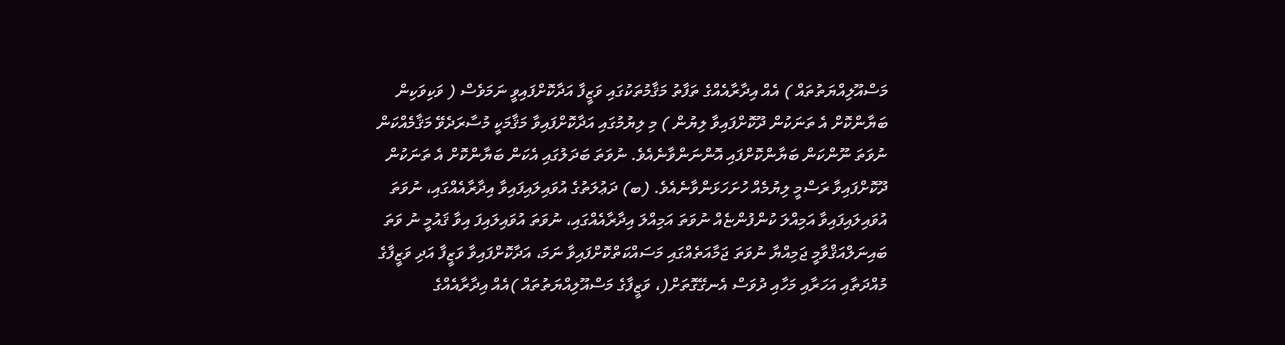މަސްއޫލިއްޔަތުތައް ) އެއް އިދާރާއެއްގެ ތަފާތު މަޤާމުތަކުގައި ވަޒީފާ އަދާކޮށްފައިވީ ނަމަވެސް ( ވަކިވަކިން ބަޔާންކޮށް އެ ތަނަކުން ދޫކޮށްފައިވާ ލިޔުން ) މި ލިޔުމުގައި އަދާކޮށްފައިވާ މަޤާމަކީ މުސާރަދެވޭ މަޤާމެއްކަން ނުވަތަ ނޫންކަން ބަޔާންކޮށްފައި އޮންނަންވާނެއެވެ. ނުވަތަ ބަދަލުގައި އެކަން ބަޔާންކޮށް އެ ތަނަކުން ދޫކޮށްފައިވާ ރަސްމީ ލިޔުމެއް ހުށަހަޅަންވާނެއެވެ. (ބ) ދަޢުލަތުގެ އުވައިލައިފައިވާ އިދާރާއެއްގައި، ނުވަތަ އުވައިލައިފައިވާ އަމިއްލަ ކުންފުންޏެއް ނުވަތަ އަމިއްލަ އިދާރާއެއްގައި، ނުވަތަ އުވައިލައިފަ އިވާ ޤައުމީ ނު ވަތަ ބައިނަލްއަޤްވާމީ ޖަމިއްޔާ ނުވަތަ ޖަމާއަތެއްގައި މަސައްކަތްކޮށްފައިވާ ނަމަ، އަދާކޮށްފައިވާ ވަޒީފާ އަދި ވަޒީފާގެ މުއްދަތާއި އަހަރާއި މަހާއި ދުވަސް އެނގޭގޮތަށް(، ވަޒީފާގެ މަސްއޫލިއްޔަތުތައް )އެއް އިދާރާއެއްގެ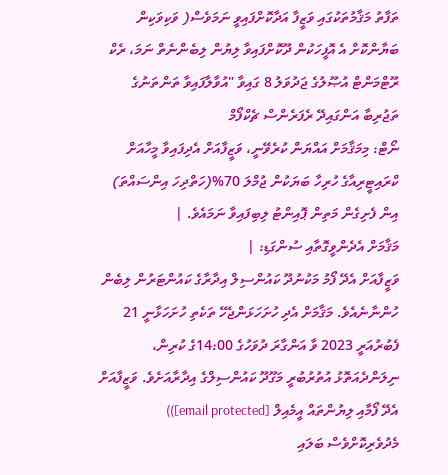ތަފާތު މަޤާމުތަކުގައި ވަޒީފާ އަދާކޮށްފައިވީ ނަމަވެސް( ވަކިވަކިން ބަޔާންކޮށް އެ އޮފީހަކުން ދޫކޮށްފައިވާ ލިޔުން ލިބެންނެތް ނަމަ، ރެކް ރޫޓްމަންޓް އުޞޫލުގެ ޖަދުވަލު 8 ގައިވާ "އުވާލާފައިވާ ތަންތަނުގެ ތަޖުރިބާ އަންގައިދޭ ރެފަރެންސް ޗެކްފޯމް
ނޯޓް: މިމަޤާމަށް އައްޔަން ކުރެވޭނީ، ވަޒީފާއަށް އެދިފައިވާ މީހާއަށް ކްރައިޓީރިއާގެ ހުރިހާ ބަޔަކުން ޖުމްލަ 70%(ހަތްދިހަ އިންސައްތަ) އިން ފެށިގެން މަތިން ޕޮއިންޓު ލިބިފައިވާ ނަމައެވެ. |
މަޤާމަށް އެދެންވީގޮތާއި ސުންގަޑި: |
ވަޒީފާއަށް އެދޭ ފޯމު މަކުނުދޫ ކައުންސިލް އިދާރާގެ ކައުންޓަރުން ލިބެން ހުންނާނެއެވެ. މަޤާމަށް އެދި ހުށަހަޅަންޖެހޭ ތަކެތި ހުށަހަޅާނީ 21 ފެބުރުއަރީ 2023 ވާ އަންގާރަ ދުވަހުގެ 14:00ގެ ކުރިން، ނިލަންދެއަތޮޅު އުތުރުބުރީ މަގޫދޫ ކައުންސިލްގެ އިދާރާއަށެވެ. ވަޒީފާއަށް އެދޭ ފޯމާއި ލިޔުންތައް އީމެއިލް [email protected])) މެދުވެރިކޮށްވެސް ބަލައި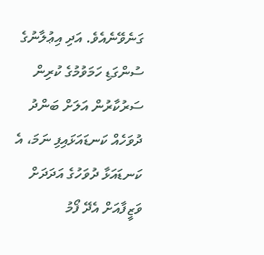ގަނެވޭނެއެވެ. އަދި އިޢުލާނުގެ ސުންގަޑި ހަމަވުމުގެ ކުރިން ސަރުކާރުން އަލަށް ބަންދު ދުވަހެއް ކަނޑައަޅައިފި ނަމަ، އެ ކަނޑައަޅާ ދުވަހުގެ އަދަދަށް ވަޒީފާއަށް އެދޭ ފޯމު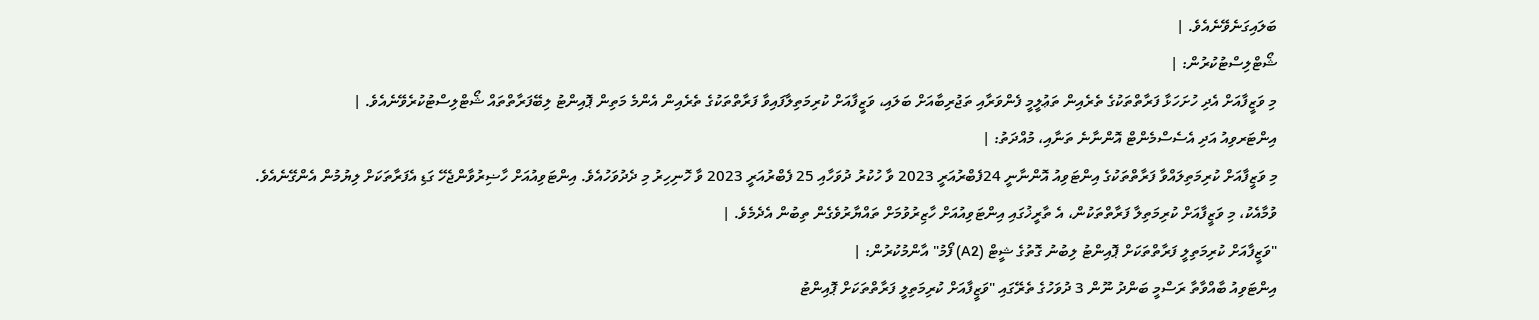ބަލައިގަނެވޭނެއެވެ. |
ޝޯޓްލިސްޓުކުރުން: |
މި ވަޒީފާއަށް އެދި ހުށަހަޅާ ފަރާތްތަކުގެ ތެރެއިން ތަޢުލީމީ ފެންވަރާއި ތަޖުރިބާއަށް ބަލައި، ވަޒީފާއަށް ކުރިމަތިލާފައިވާ ފަރާތްތަކުގެ ތެރެއިން އެންމެ މަތިން ޕޮއިންޓު ލިބޭފަރާތްތައް ޝޯޓްލިސްޓުކުރެވޭނެއެވެ. |
އިންޓަރވިއު އަދި އެސެސްމެންޓް އޮންނާނެ ތަނާއި، މުއްދަތު: |
މި ވަޒީފާއަށް ކުރިމަތިލައްވާ ފަރާތްތަކުގެ އިންޓަވިއު އޮންނާނީ 24ފެބްރުއަރީ 2023 ވާ ހުކުރު ދުވަހާއި 25 ފެބްރުއަރީ 2023 ވާ ހޮނިހިރު މި ދެދުވަހުއެވެ. އިންޓަވިއުއަށް ހާޟިރުވާންޖެހޭ ގަޑި އެފަރާތަކަށް ލިޔުމުން އެންގޭނެއެވެ. ވުމާއެކު، މި ވަޒީފާއަށް ކުރިމަތިލާ ފަރާތްތަކުން، އެ ތާރީޚުގައި އިންޓަވިއުއަށް ހާޒިރުވުމަށް ތައްޔާރުވެގެން ތިބުން އެދެމެވެ. |
"ވަޒީފާއަށް ކުރިމަތިލީ ފަރާތްތަކަށް ޕޮއިންޓު ލިބުނު ގޮތުގެ ޝީޓް (A2) ފޯމު" އާންމުކުރުން: |
އިންޓަވިއު ބާއްވާތާ ރަސްމީ ބަންދު ނޫން 3 ދުވަހުގެ ތެރޭގައި "ވަޒީފާއަށް ކުރިމަތިލީ ފަރާތްތަކަށް ޕޮއިންޓު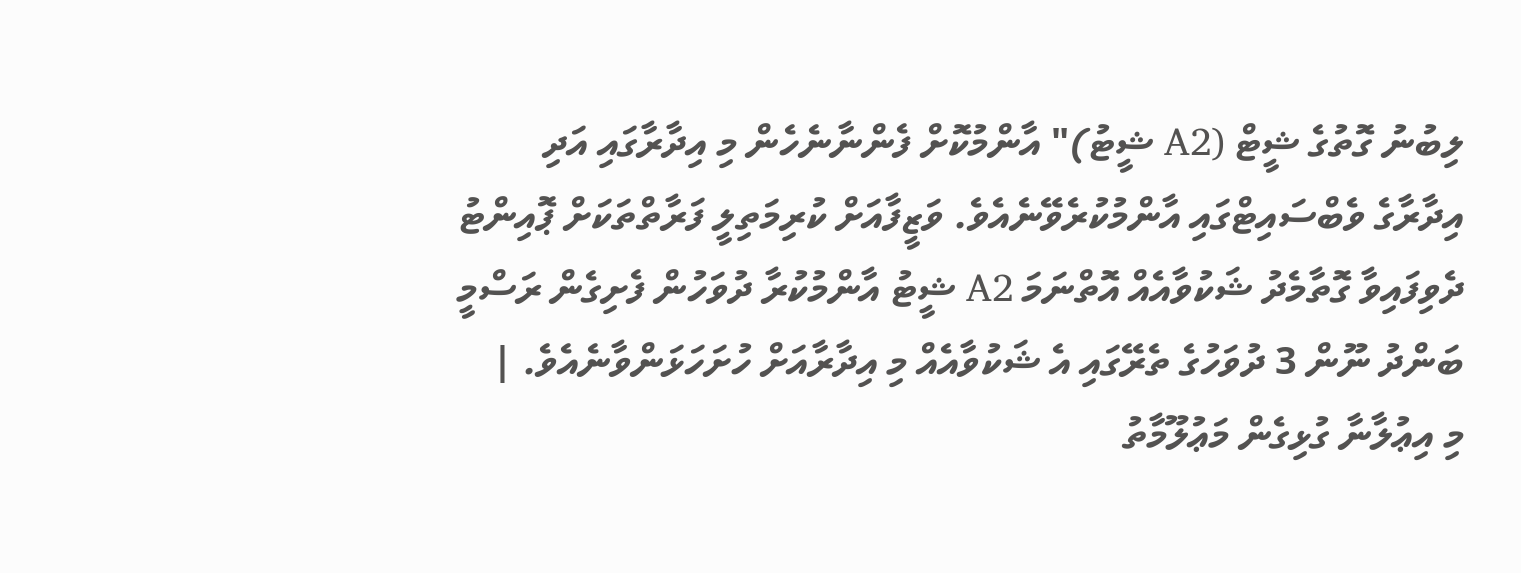ލިބުނު ގޮތުގެ ޝީޓް (A2 ޝީޓު)" އާންމުކޮށް ފެންނާނެހެން މި އިދާރާގައި އަދި އިދާރާގެ ވެބްސައިޓްގައި އާންމުކުރެވޭނެއެވެ. ވަޒީފާއަށް ކުރިމަތިލީ ފަރާތްތަކަށް ޕޮއިންޓު ދެވިފައިވާ ގޮތާމެދު ޝަކުވާއެއް އޮތްނަމަ A2 ޝީޓު އާންމުކުރާ ދުވަހުން ފެށިގެން ރަސްމީ ބަންދު ނޫން 3 ދުވަހުގެ ތެރޭގައި އެ ޝަކުވާއެއް މި އިދާރާއަށް ހުށަހަޅަންވާނެއެވެ. |
މި އިޢުލާނާ ގުޅިގެން މަޢުލޫމާތު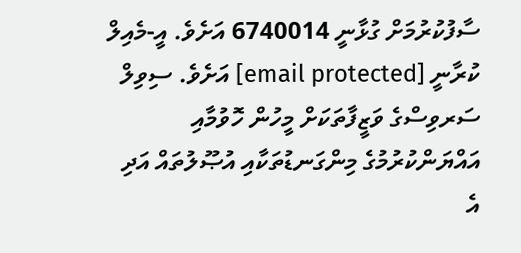ސާފުކުރުމަށް ގުޅާނީ 6740014 އަށެވެ. އީ-މެއިލް ކުރާނީ [email protected] އަށެވެ. ސިވިލް ސަރވިސްގެ ވަޒީފާތަކަށް މީހުން ހޮވުމާއި އައްޔަންކުރުމުގެ މިންގަނޑުތަކާއި އުޞޫލުތައް އަދި އެ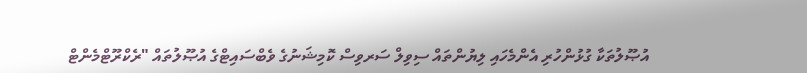އުޞޫލުތަކާ ގުޅުންހުރި އެންމެހައި ލިޔުންތައް ސިވިލް ސަރވިސް ކޮމިޝަނުގެ ވެބްސައިޓްގެ އުޞޫލުތައް "ރެކްރޫޓްމެންޓް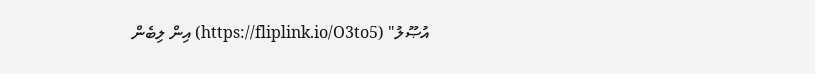އުޞޫލު" (https://fliplink.io/O3to5) އިން ލިބެން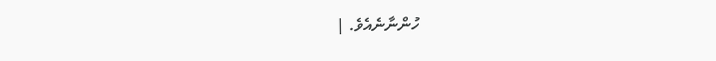ހުންނާނެއެވެ. |